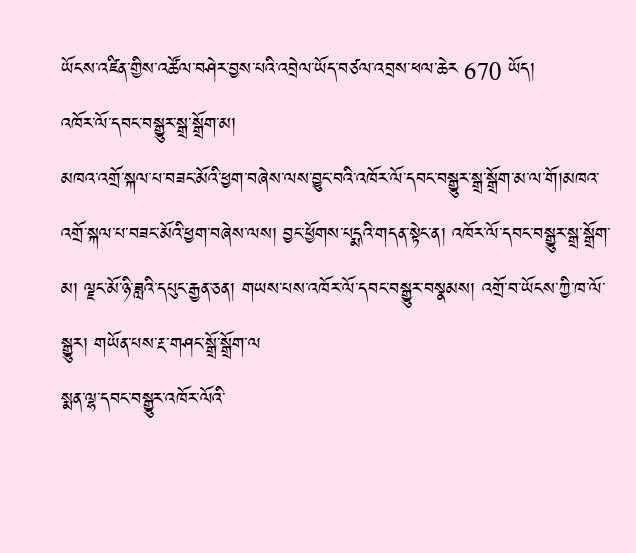ཡོངས་འཛིན་གྱིས་འཚོལ་བཤེར་བྱས་པའི་འབྲེལ་ཡོད་བཙལ་འབྲས་ཕལ་ཆེར 670 ཡོད།
འཁོར་ལོ་དབང་བསྒྱུར་སྒྲ་སྒྲོག་མ།
མཁའ་འགྲོ་སྐལ་པ་བཟང་མོའི་ཕྱག་བཞེས་ལས་བྱུང་བའི་འཁོར་ལོ་དབང་བསྒྱུར་སྒྲ་སྒྲོག་མ་ལ་གོ།མཁའ་འགྲོ་སྐལ་པ་བཟང་མོའི་ཕྱག་བཞེས་ལས། བྱང་ཕྱོགས་པདྨའི་གདན་སྟེང་ན། འཁོར་ལོ་དབང་བསྒྱུར་སྒྲ་སྒྲོག་མ། ལྗང་མོ་ཉི་ཟླའི་དཔུང་རྒྱན་ཅན། གཡས་པས་འཁོར་ལོ་དབང་བསྒྱུར་བསྣམས། འགྲོ་བ་ཡོངས་ཀྱི་ཁ་ལོ་སྒྱུར། གཡོན་པས་རྔ་གཤང་སྒྲོ་སྒྲོག་ལ
སྨན་ལྷ་དབང་བསྒྱུར་འཁོར་ལོའི་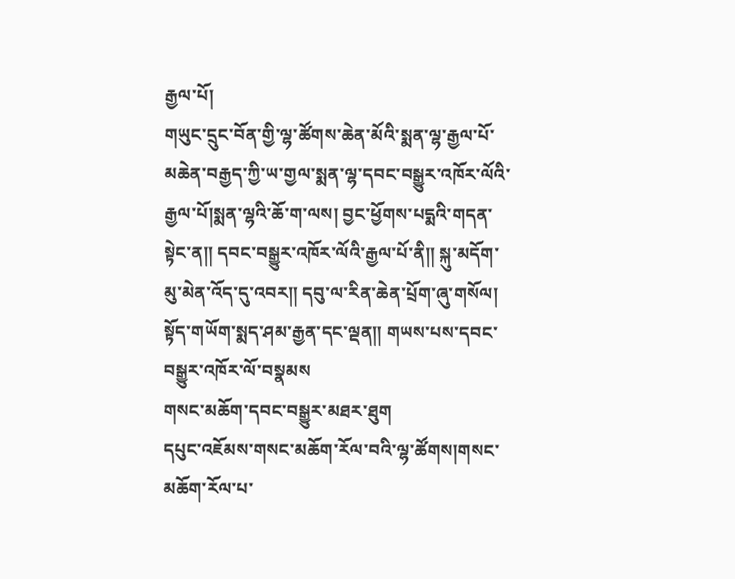རྒྱལ་པོ།
གཡུང་དྲུང་བོན་གྱི་ལྷ་ཚོགས་ཆེན་མོའི་སྨན་ལྷ་རྒྱལ་པོ་མཆེན་བརྒྱད་ཀྱི་ཡ་གྱལ་སྨན་ལྷ་དབང་བསྒྱུར་འཁོར་ལོའི་རྒྱལ་པོ།སྨན་ལྷའི་ཆོ་ག་ལས། བྱང་ཕྱོགས་པདྨའི་གདན་སྟེང་ན༎ དབང་བསྒྱུར་འཁོར་ལོའི་རྒྱལ་པོ་ནི༎ སྐུ་མདོག་མུ་མེན་འོད་དུ་འབར༎ དབུ་ལ་རིན་ཆེན་པྲོག་ཞུ་གསོལ། སྟོད་གཡོག་སྨད་ཤམ་རྒྱན་དང་ལྡན༎ གཡས་པས་དབང་བསྒྱུར་འཁོར་ལོ་བསྣམས
གསང་མཆོག་དབང་བསྒྱུར་མཐར་ཐུག
དཔུང་འཇོམས་གསང་མཆོག་རོལ་བའི་ལྷ་ཚོགས།གསང་མཆོག་རོལ་པ་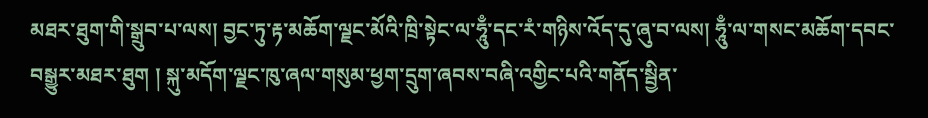མཐར་ཐུག་གི་སྒྲུབ་པ་ལས། བྱང་ཏུ་རྟ་མཆོག་ལྗང་མོའི་ཁྲི་སྟེང་ལ་ཧཱུྃ་དང་རཾ་གཉིས་འོད་དུ་ཞུ་བ་ལས། ཧཱུྃ་ལ་གསང་མཆོག་དབང་བསྒྱུར་མཐར་ཐུག ། སྐུ་མདོག་ལྗང་ཁུ་ཞལ་གསུམ་ཕྱག་དྲུག་ཞབས་བཞི་འགྱིང་པའི་གནོད་སྦྱིན་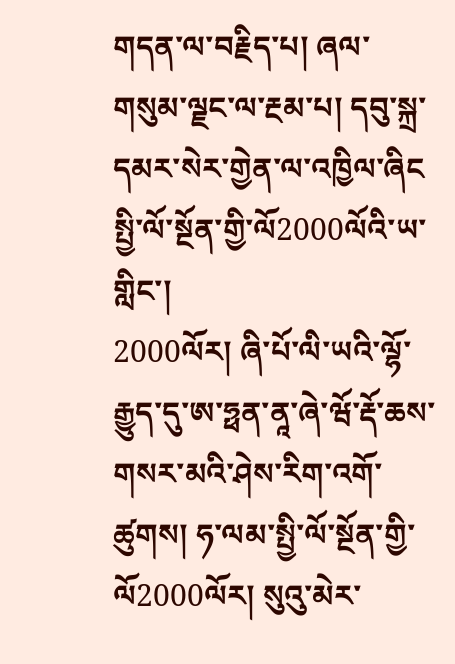གདན་ལ་བརྗིད་པ། ཞལ་གསུམ་ལྗང་ལ་རྔམ་པ། དབུ་སྐྲ་དམར་སེར་གྱེན་ལ་འཁྱིལ་ཞིང
སྤྱི་ལོ་སྔོན་གྱི་ལོ2000ལོའི་ཡ་གླིང་།
2000ལོར། ཞི་པོ་ལི་ཡའི་ལྷོ་རྒྱུད་དུ་ཨ་ཧྥན་ནཱ་ཞེ་ཝོ་རྡོ་ཆས་གསར་མའི་ཤེས་རིག་འགོ་ཚུགས། ཧ་ལམ་སྤྱི་ལོ་སྔོན་གྱི་ལོ2000ལོར། སུའུ་མེར་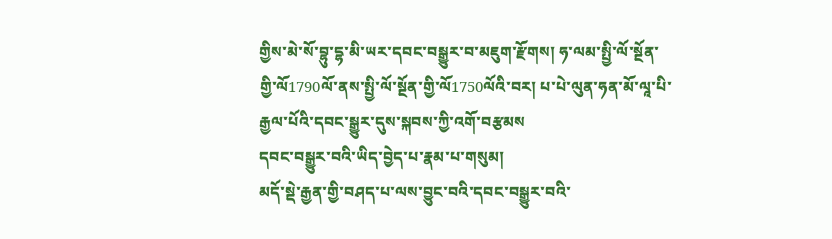གྱིས་མེ་སོ་བྷུ་དྷ་མི་ཡར་དབང་བསྒྱུར་བ་མཇུག་རྫོགས། ཧ་ལམ་སྤྱི་ལོ་སྔོན་གྱི་ལོ1790ལོ་ནས་སྤྱི་ལོ་སྔོན་གྱི་ལོ1750ལོའི་བར། པ་པེ་ལུན་ཧན་མོ་ལཱ་པི་རྒྱལ་པོའི་དབང་སྒྱུར་དུས་སྐབས་ཀྱི་འགོ་བརྩམས
དབང་བསྒྱུར་བའི་ཡིད་བྱེད་པ་རྣམ་པ་གསུམ།
མདོ་སྡེ་རྒྱན་གྱི་བཤད་པ་ལས་བྱུང་བའི་དབང་བསྒྱུར་བའི་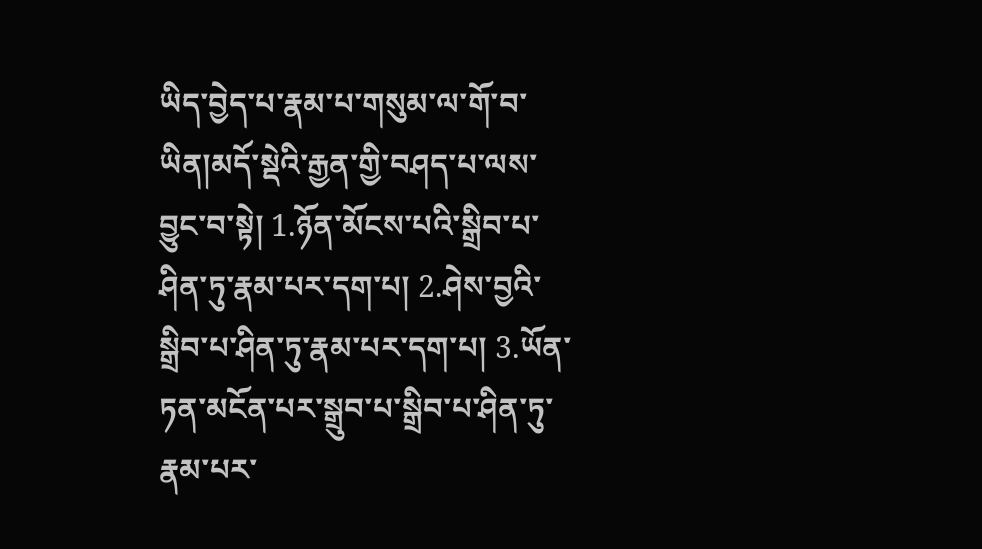ཡིད་བྱེད་པ་རྣམ་པ་གསུམ་ལ་གོ་བ་ཡིན།མདོ་སྡེའི་རྒྱན་གྱི་བཤད་པ་ལས་བྱུང་བ་སྟེ། 1.ཉོན་མོངས་པའི་སྒྲིབ་པ་ཤིན་ཏུ་རྣམ་པར་དག་པ། 2.ཤེས་བྱའི་སྒྲིབ་པ་ཤིན་ཏུ་རྣམ་པར་དག་པ། 3.ཡོན་ཏན་མངོན་པར་སྒྲུབ་པ་སྒྲིབ་པ་ཤིན་ཏུ་རྣམ་པར་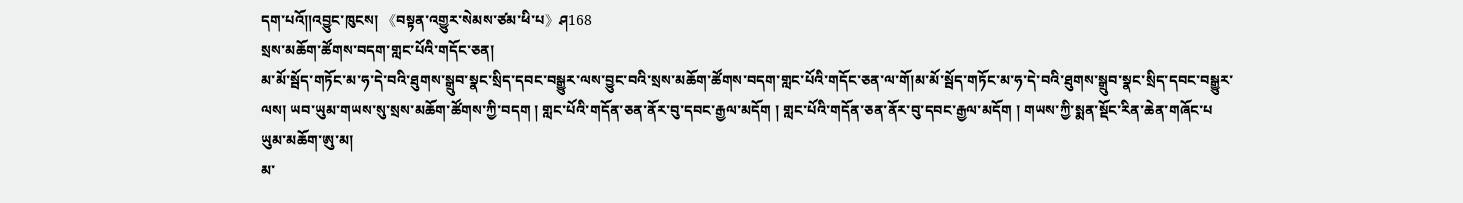དག་པའོ༎འབྱུང་ཁུངས། 《བསྟན་འགྱུར་སེམས་ཙམ་ཕི་པ》ཤ168
སྲས་མཆོག་ཚོགས་བདག་གླང་པོའི་གདོང་ཅན།
མ་མོ་སྦོད་གཏོང་མ་ཧ་དེ་བའི་ཐུགས་སྒྲུབ་སྣང་སྲིད་དབང་བསྒྱུར་ལས་བྱུང་བའི་སྲས་མཆོག་ཚོགས་བདག་གླང་པོའི་གདོང་ཅན་ལ་གོ།མ་མོ་སྦོད་གཏོང་མ་ཧ་དེ་བའི་ཐུགས་སྒྲུབ་སྣང་སྲིད་དབང་བསྒྱུར་ལས། ཡབ་ཡུམ་གཡས་སུ་སྲས་མཆོག་ཚོགས་ཀྱི་བདག ། གླང་པོའི་གདོན་ཅན་ནོར་བུ་དབང་རྒྱལ་མདོག ། གླང་པོའི་གདོན་ཅན་ནོར་བུ་དབང་རྒྱལ་མདོག ། གཡས་ཀྱི་སྨན་སྡོང་རིན་ཆེན་གཞོང་པ
ཡུམ་མཆོག་ཨུ་མ།
མ་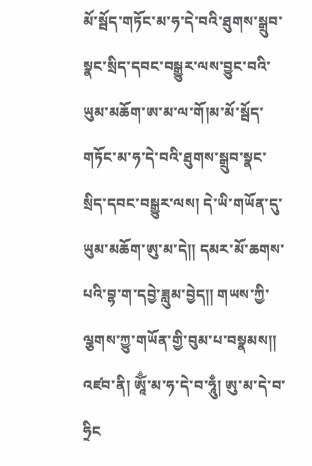མོ་སྦོད་གཏོང་མ་ཧ་དེ་བའི་ཐུགས་སྒྲུབ་སྣང་སྲིད་དབང་བསྒྱུར་ལས་བྱུང་བའི་ཡུམ་མཆོག་ཨ་མ་ལ་གོ།མ་མོ་སྦོད་གཏོང་མ་ཧ་དེ་བའི་ཐུགས་སྒྲུབ་སྣང་སྲིད་དབང་བསྒྱུར་ལས། དེ་ཡི་གཡོན་དུ་ཡུམ་མཆོག་ཨུ་མ་དེ༎ དམར་མོ་ཆགས་པའི་བྷ་ག་དབྱེ་ཟླུམ་བྱེད༎ གཡས་ཀྱི་ལྕགས་ཀྱུ་གཡོན་གྱི་བུམ་པ་བསྣམས༎ འཛབ་ནི། ཨཱོྃ་མ་ཧ་དེ་བ་ཧཱུྃ། ཨུ་མ་དེ་བ་ཧྲིང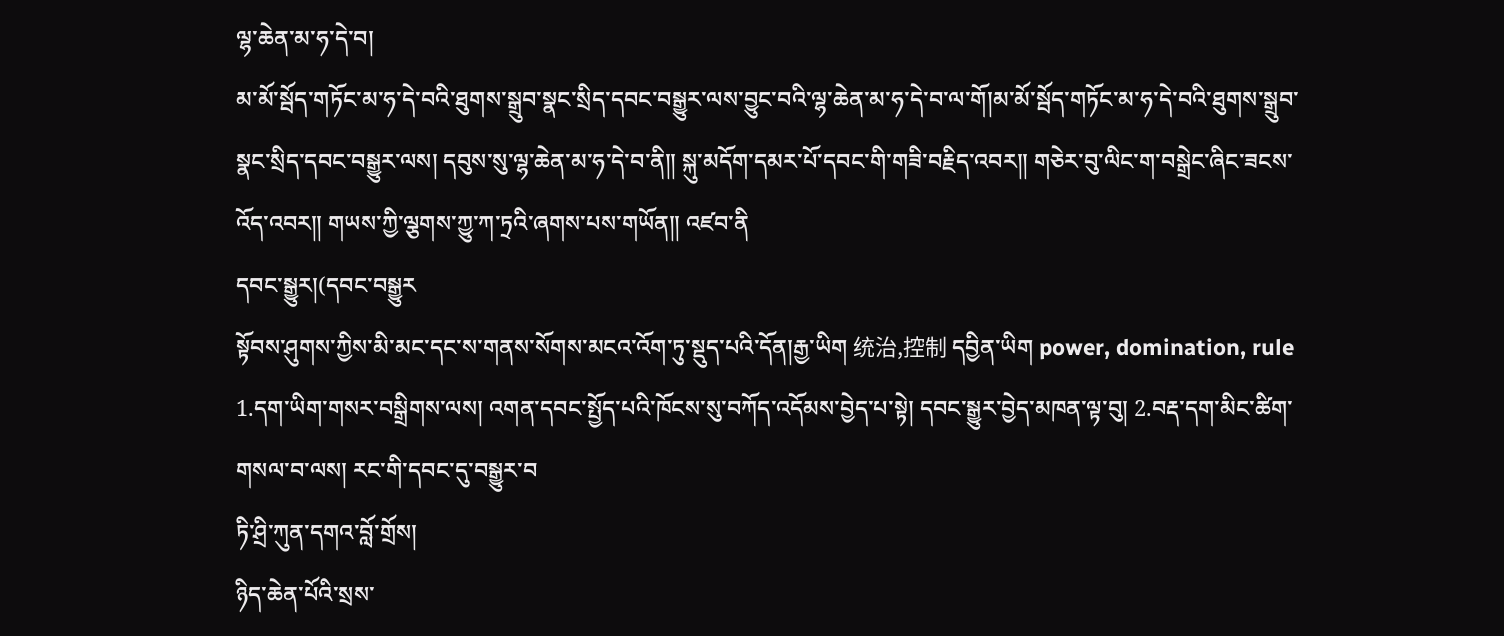ལྷ་ཆེན་མ་ཧ་དེ་བ།
མ་མོ་སྦོད་གཏོང་མ་ཧ་དེ་བའི་ཐུགས་སྒྲུབ་སྣང་སྲིད་དབང་བསྒྱུར་ལས་བྱུང་བའི་ལྷ་ཆེན་མ་ཧ་དེ་བ་ལ་གོ།མ་མོ་སྦོད་གཏོང་མ་ཧ་དེ་བའི་ཐུགས་སྒྲུབ་སྣང་སྲིད་དབང་བསྒྱུར་ལས། དབུས་སུ་ལྷ་ཆེན་མ་ཧ་དེ་བ་ནི༎ སྐུ་མདོག་དམར་པོ་དབང་གི་གཟི་བརྗིད་འབར༎ གཅེར་བུ་ལིང་ག་བསྒྲེང་ཞིང་ཟངས་འོད་འབར༎ གཡས་ཀྱི་ལྕགས་ཀྱུ་ཀ་ཏྲའི་ཞགས་པས་གཡོན༎ འཛབ་ནི
དབང་སྒྱུར།(དབང་བསྒྱུར
སྟོབས་ཤུགས་ཀྱིས་མི་མང་དང་ས་གནས་སོགས་མངའ་འོག་ཏུ་སྡུད་པའི་དོན།རྒྱ་ཡིག 统治,控制 དབྱིན་ཡིག power, domination, rule 1.དག་ཡིག་གསར་བསྒྲིགས་ལས། འགན་དབང་སྤྱོད་པའི་ཁོངས་སུ་བཀོད་འདོམས་བྱེད་པ་སྟེ། དབང་སྒྱུར་བྱེད་མཁན་ལྟ་བུ། 2.བརྡ་དག་མིང་ཚིག་གསལ་བ་ལས། རང་གི་དབང་དུ་བསྒྱུར་བ
ཏི་ཤྲི་ཀུན་དགའ་བློ་གྲོས།
ཉིད་ཆེན་པོའི་སྲས་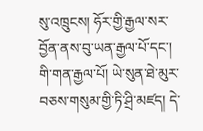སུ་འཁྲུངས། ཧོར་གྱི་རྒྱལ་སར་བྱོན་ནས་བུ་ཡན་རྒྱལ་པོ་དང་། གི་གན་རྒྱལ་པོ། ཡེ་སུན་ཐེ་མུར་བཅས་གསུམ་གྱི་ཏི་ཤྲི་མཛད། དེ་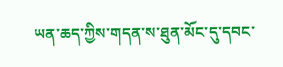ཡན་ཆད་ཀྱིས་གདན་ས་ཐུན་མོང་དུ་དབང་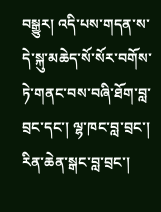བསྒྱུར། འདི་པས་གདན་ས་དེ་སྐུ་མཆེད་སོ་སོར་བགོས་ཏེ་གནང་བས་བཞི་ཐོག་བླ་བྲང་དང་། ལྷ་ཁང་བླ་བྲང་། རིན་ཆེན་སྒང་བླ་བྲང་།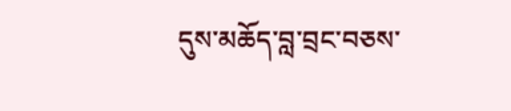དུས་མཆོད་བླ་བྲང་བཅས་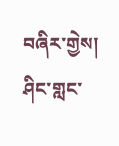བཞིར་གྱེས། ཤིང་གླང་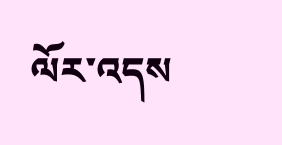ལོར་འདས